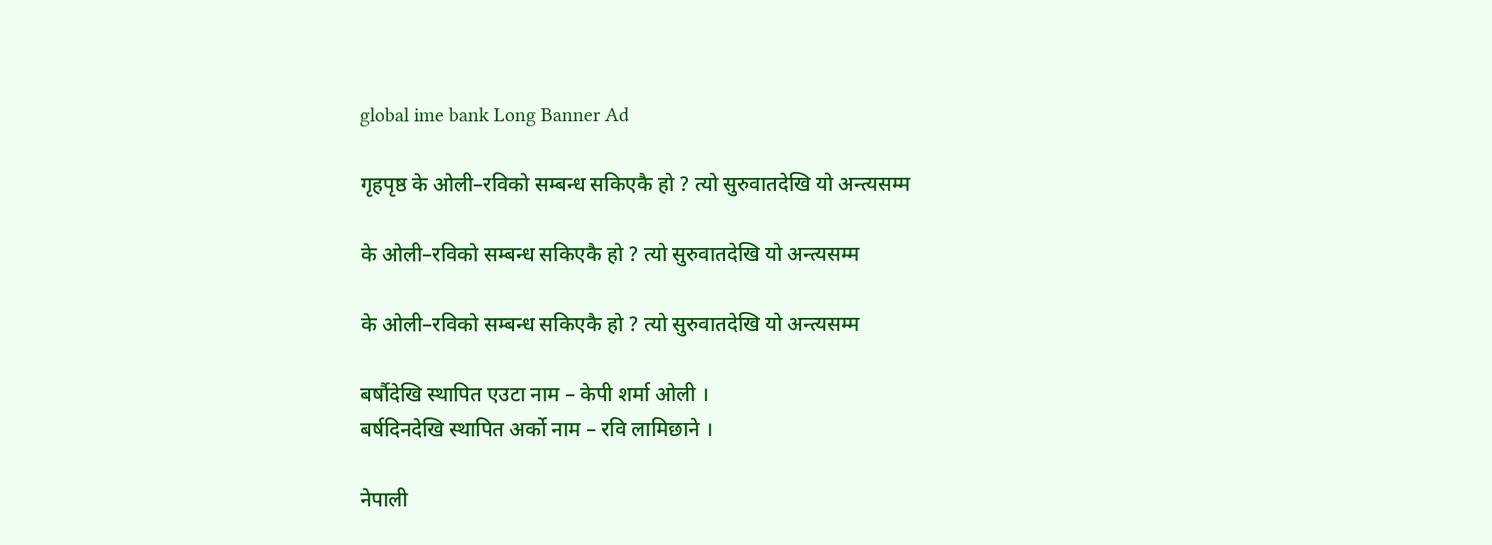global ime bank Long Banner Ad

गृहपृष्ठ के ओली–रविको सम्बन्ध सकिएकै हो ? त्यो सुरुवातदेखि यो अन्त्यसम्म

के ओली–रविको सम्बन्ध सकिएकै हो ? त्यो सुरुवातदेखि यो अन्त्यसम्म

के ओली–रविको सम्बन्ध सकिएकै हो ? त्यो सुरुवातदेखि यो अन्त्यसम्म

बर्षौदेखि स्थापित एउटा नाम – केपी शर्मा ओली ।
बर्षदिनदेखि स्थापित अर्को नाम – रवि लामिछाने ।

नेपाली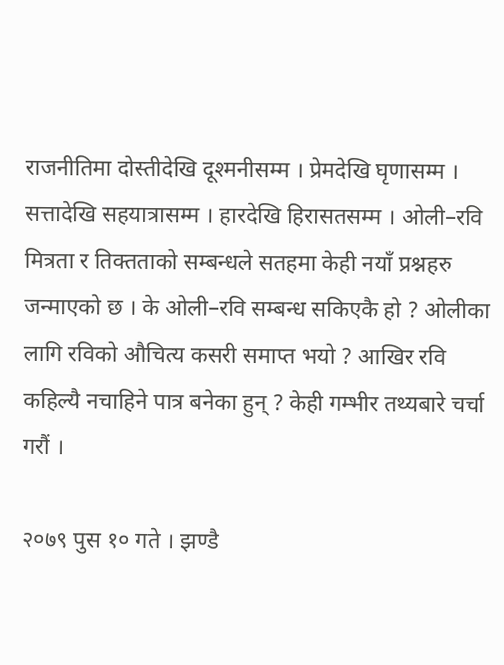राजनीतिमा दोस्तीदेखि दूश्मनीसम्म । प्रेमदेखि घृणासम्म । सत्तादेखि सहयात्रासम्म । हारदेखि हिरासतसम्म । ओली–रवि मित्रता र तिक्तताको सम्बन्धले सतहमा केही नयाँ प्रश्नहरु जन्माएको छ । के ओली–रवि सम्बन्ध सकिएकै हो ? ओलीका लागि रविको औचित्य कसरी समाप्त भयो ? आखिर रवि कहिल्यै नचाहिने पात्र बनेका हुन् ? केही गम्भीर तथ्यबारे चर्चा गरौं ।

२०७९ पुस १० गते । झण्डै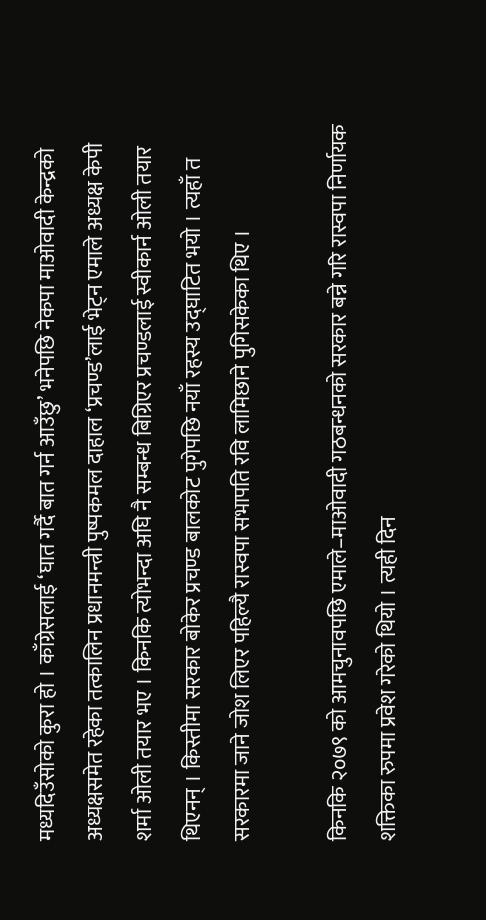मध्यदिउँसोको कुरा हो । काँग्रेसलाई ‘घात गर्दै बात गर्न आउँछु’ भनेपछि नेकपा माओवादी केन्द्रको अध्यक्षसमेत रहेका तत्कालिन प्रधानमन्त्री पुष्पकमल दाहाल ‘प्रचण्ड’लाई भेट्न एमाले अध्यक्ष केपी शर्मा ओली तयार भए । किनकि त्योभन्दा अघि नै सम्बन्ध बिग्रिएर प्रचण्डलाई स्वीकार्न ओली तयार थिएनन् । किस्तीमा सरकार बोकेर प्रचण्ड बालकोट पुगेपछि नयाँ रहस्य उद्घाटित भयो । त्यहाँ त सरकारमा जाने जोश लिएर पहिल्यै रास्वपा सभापति रवि लामिछाने पुगिसकेका थिए ।

किनकि २०७९ को आमचुनावपछि एमाले–माओवादी गठबन्धनको सरकार बन्ने गरि रास्वपा निर्णायक शक्तिका रुपमा प्रवेश गरेको थियो । त्यही दिन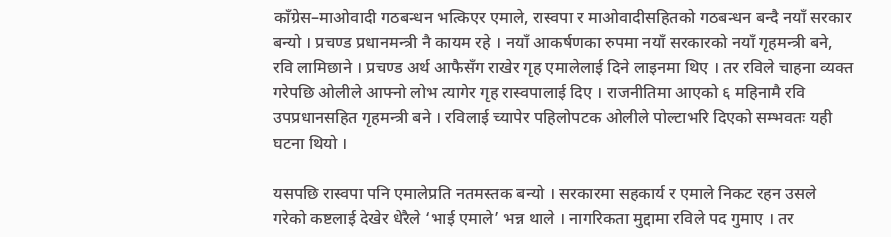काँग्रेस–माओवादी गठबन्धन भत्किएर एमाले, रास्वपा र माओवादीसहितको गठबन्धन बन्दै नयाँ सरकार बन्यो । प्रचण्ड प्रधानमन्त्री नै कायम रहे । नयाँ आकर्षणका रुपमा नयाँ सरकारको नयाँ गृहमन्त्री बने, रवि लामिछाने । प्रचण्ड अर्थ आफैसँग राखेर गृह एमालेलाई दिने लाइनमा थिए । तर रविले चाहना व्यक्त गरेपछि ओलीले आफ्नो लोभ त्यागेर गृह रास्वपालाई दिए । राजनीतिमा आएको ६ महिनामै रवि उपप्रधानसहित गृहमन्त्री बने । रविलाई च्यापेर पहिलोपटक ओलीले पोल्टाभरि दिएको सम्भवतः यही घटना थियो ।

यसपछि रास्वपा पनि एमालेप्रति नतमस्तक बन्यो । सरकारमा सहकार्य र एमाले निकट रहन उसले गरेको कष्टलाई देखेर धेरैले ‘भाई एमाले’ भन्न थाले । नागरिकता मुद्दामा रविले पद गुमाए । तर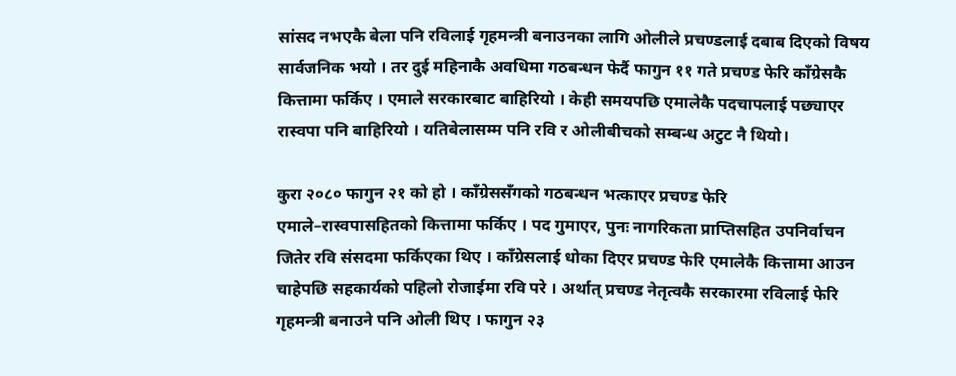सांसद नभएकै बेला पनि रविलाई गृहमन्त्री बनाउनका लागि ओलीले प्रचण्डलाई दबाब दिएको विषय सार्वजनिक भयो । तर दुई महिनाकै अवधिमा गठबन्धन फेर्दै फागुन ११ गते प्रचण्ड फेरि काँग्रेसकै कित्तामा फर्किए । एमाले सरकारबाट बाहिरियो । केही समयपछि एमालेकै पदचापलाई पछ्याएर रास्वपा पनि बाहिरियो । यतिबेलासम्म पनि रवि र ओलीबीचको सम्बन्ध अटुट नै थियो।

कुरा २०८० फागुन २१ को हो । काँग्रेससँगको गठबन्धन भत्काएर प्रचण्ड फेरि एमाले–रास्वपासहितको कित्तामा फर्किए । पद गुमाएर, पुनः नागरिकता प्राप्तिसहित उपनिर्वाचन जितेर रवि संसदमा फर्किएका थिए । काँग्रेसलाई धोका दिएर प्रचण्ड फेरि एमालेकै कित्तामा आउन चाहेपछि सहकार्यको पहिलो रोजाईमा रवि परे । अर्थात् प्रचण्ड नेतृत्वकै सरकारमा रविलाई फेरि गृहमन्त्री बनाउने पनि ओली थिए । फागुन २३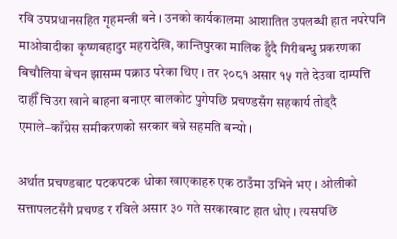रवि उपप्रधानसहित गृहमन्त्री बने । उनको कार्यकालमा आशातित उपलब्धी हात नपरेपनि माओवादीका कृष्णबहादुर महरादेखि, कान्तिपुरका मालिक हुँदै गिरीबन्धु प्रकरणका बिचौलिया बेचन झासम्म पक्राउ परेका थिए । तर २०८१ असार १५ गते देउवा दाम्पत्ति दाहीँ चिउरा खाने बाहना बनाएर बालकोट पुगेपछि प्रचण्डसँग सहकार्य तोड्दै एमाले–काँग्रेस समीकरणको सरकार बन्ने सहमति बन्यो ।

अर्थात प्रचण्डबाट पटकपटक धोका खाएकाहरु एक ठाउँमा उभिने भए । ओलीको सत्तापलटसँगै प्रचण्ड र रविले असार ३० गते सरकारबाट हात धोए । त्यसपछि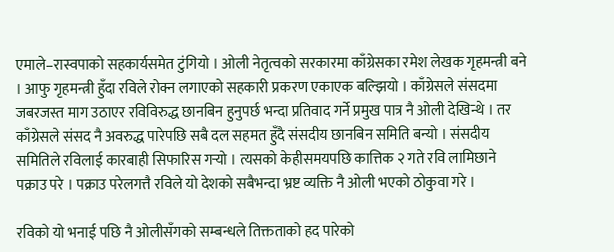एमाले–रास्वपाको सहकार्यसमेत टुंगियो । ओली नेतृत्वको सरकारमा काँग्रेसका रमेश लेखक गृहमन्त्री बने । आफु गृहमन्त्री हुँदा रविले रोक्न लगाएको सहकारी प्रकरण एकाएक बल्झियो । काँग्रेसले संसदमा जबरजस्त माग उठाएर रविविरुद्ध छानबिन हुनुपर्छ भन्दा प्रतिवाद गर्ने प्रमुख पात्र नै ओली देखिन्थे । तर काँग्रेसले संसद नै अवरुद्ध पारेपछि सबै दल सहमत हुँदै संसदीय छानबिन समिति बन्यो । संसदीय समितिले रविलाई कारबाही सिफारिस गर्‍यो । त्यसको केहीसमयपछि कात्तिक २ गते रवि लामिछाने पक्राउ परे । पक्राउ परेलगत्तै रविले यो देशको सबैभन्दा भ्रष्ट व्यक्ति नै ओली भएको ठोकुवा गरे ।

रविको यो भनाई पछि नै ओलीसँगको सम्बन्धले तिक्तताको हद पारेको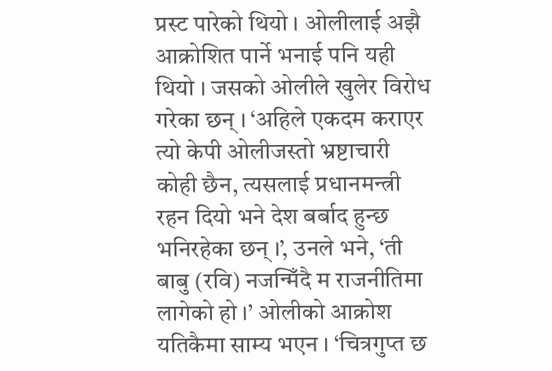प्रस्ट पारेको थियो । ओलीलाई अझै आक्रोशित पार्ने भनाई पनि यही थियो । जसको ओलीले खुलेर विरोध गरेका छन् । ‘अहिले एकदम कराएर त्यो केपी ओलीजस्तो भ्रष्टाचारी कोही छैन, त्यसलाई प्रधानमन्त्री रहन दियो भने देश बर्बाद हुन्छ भनिरहेका छन् ।’, उनले भने, ‘ती बाबु (रवि) नजन्मिँदै म राजनीतिमा लागेको हो ।’ ओलीको आक्रोश यतिकैमा साम्य भएन । ‘चित्रगुप्त छ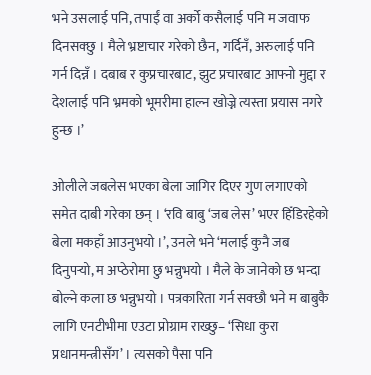भने उसलाई पनि, तपाईं वा अर्को कसैलाई पनि म जवाफ दिनसक्छु । मैले भ्रष्टाचार गरेको छैन, गर्दिनँ, अरुलाई पनि गर्न दिन्नँ । दबाब र कुप्रचारबाट, झुट प्रचारबाट आफ्नो मुद्दा र देशलाई पनि भ्रमको भूमरीमा हाल्न खोज्ने त्यस्ता प्रयास नगरे हुन्छ ।’

ओलीले जबलेस भएका बेला जागिर दिएर गुण लगाएको समेत दाबी गरेका छन् । ‘रवि बाबु ‘जब लेस’ भएर हिँडिरहेको बेला मकहाँ आउनुभयो ।’, उनले भने ‘मलाई कुनै जब दिनुपर्‍यो, म अप्ठेरोमा छु भन्नुभयो । मैले के जानेको छ भन्दा बोल्ने कला छ भन्नुभयो । पत्रकारिता गर्न सक्छौ भने म बाबुकै लागि एनटीभीमा एउटा प्रोग्राम राख्छु– ‘सिधा कुरा प्रधानमन्त्रीसँग’ । त्यसको पैसा पनि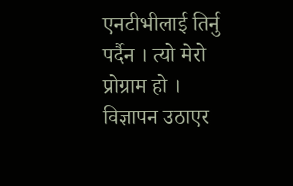एनटीभीलाई तिर्नु पर्दैन । त्यो मेरो प्रोग्राम हो । विज्ञापन उठाएर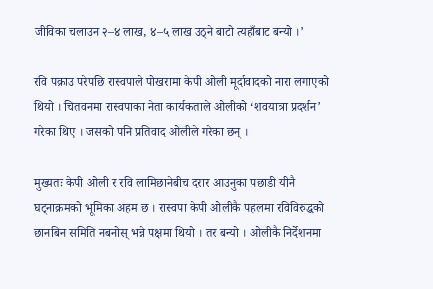जीविका चलाउन २–४ लाख, ४–५ लाख उठ्ने बाटो त्यहाँबाट बन्यो ।’

रवि पक्राउ परेपछि रास्वपाले पोखरामा केपी ओली मूर्दावादको नारा लगाएको थियो । चितवनमा रास्वपाका नेता कार्यकताले ओलीको ‘शवयात्रा प्रदर्शन’ गरेका थिए । जसको पनि प्रतिवाद ओलीले गरेका छन् ।

मुख्यतः केपी ओली र रवि लामिछानेबीच दरार आउनुका पछाडी यीनै घट्नाक्रमको भूमिका अहम छ । रास्वपा केपी ओलीकै पहलमा रविविरुद्धको छानबिन समिति नबनोस् भन्ने पक्षमा थियो । तर बन्यो । ओलीकै निर्देशनमा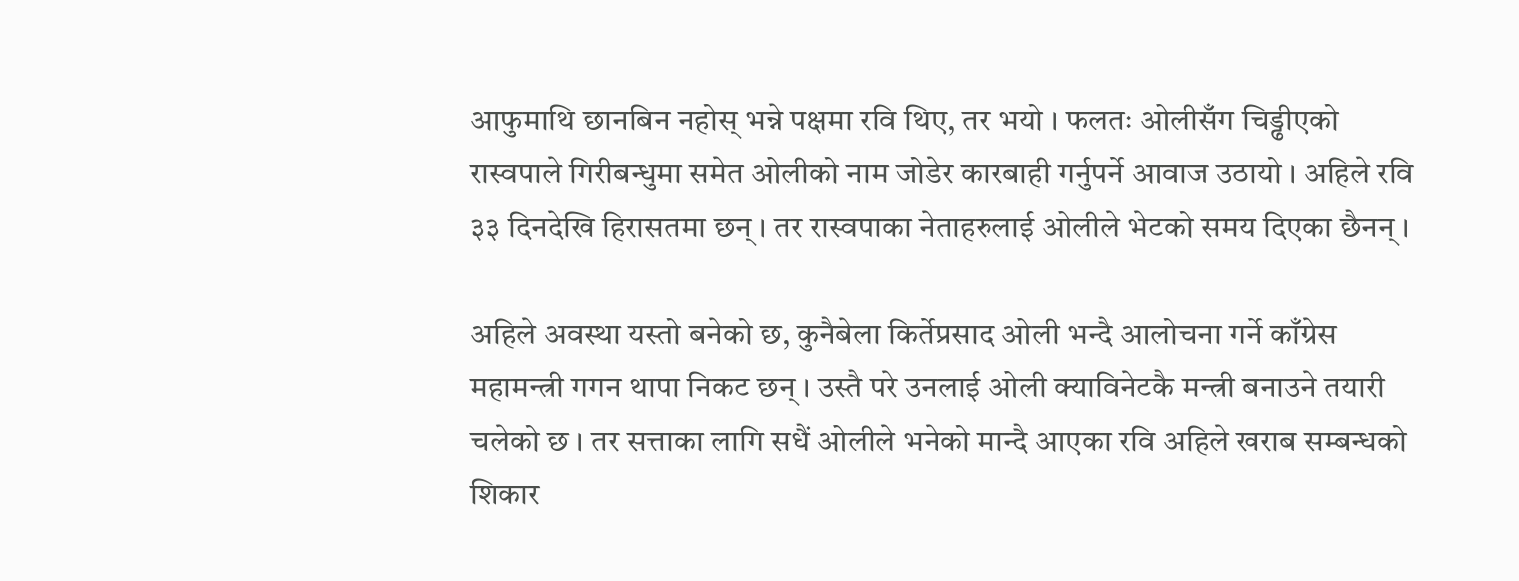आफुमाथि छानबिन नहोस् भन्ने पक्षमा रवि थिए, तर भयो । फलतः ओलीसँग चिड्ढीएको रास्वपाले गिरीबन्धुमा समेत ओलीको नाम जोडेर कारबाही गर्नुपर्ने आवाज उठायो । अहिले रवि ३३ दिनदेखि हिरासतमा छन् । तर रास्वपाका नेताहरुलाई ओलीले भेटको समय दिएका छैनन् ।

अहिले अवस्था यस्तो बनेको छ, कुनैबेला किर्तेप्रसाद ओली भन्दै आलोचना गर्ने काँग्रेस महामन्त्री गगन थापा निकट छन् । उस्तै परे उनलाई ओली क्याविनेटकै मन्त्री बनाउने तयारी चलेको छ । तर सत्ताका लागि सधैं ओलीले भनेको मान्दै आएका रवि अहिले खराब सम्बन्धको शिकार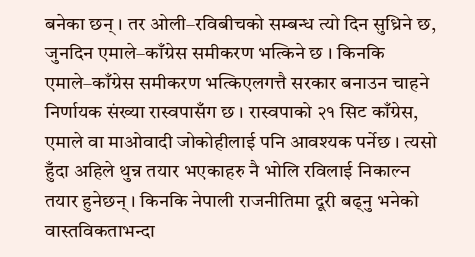बनेका छन् । तर ओली–रविबीचको सम्बन्ध त्यो दिन सुध्रिने छ, जुनदिन एमाले–काँग्रेस समीकरण भत्किने छ । किनकि एमाले–काँग्रेस समीकरण भत्किएलगत्तै सरकार बनाउन चाहने निर्णायक संख्या रास्वपासँग छ । रास्वपाको २१ सिट काँग्रेस, एमाले वा माओवादी जोकोहीलाई पनि आवश्यक पर्नेछ । त्यसो हुँदा अहिले थुन्न तयार भएकाहरु नै भोलि रविलाई निकाल्न तयार हुनेछन् । किनकि नेपाली राजनीतिमा दूरी बढ्नु भनेको वास्तविकताभन्दा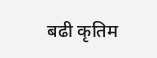बढी कृतिम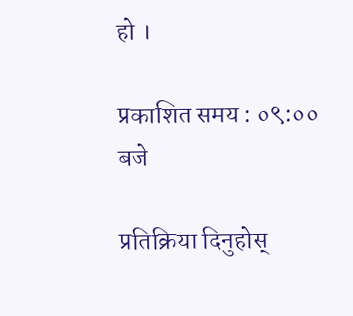हो ।

प्रकाशित समय : ०९:०० बजे

प्रतिक्रिया दिनुहोस्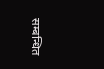सम्बन्धित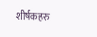शीर्षकहरु